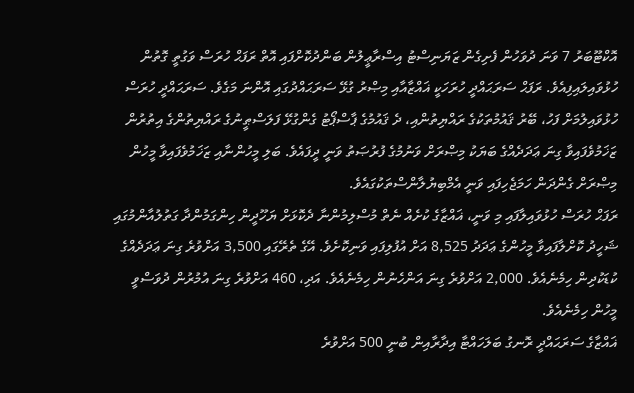އޮކްޓޫބަރު 7 ވަނަ ދުވަހުން ފެށިގެން ޒަޔަނިސްޓު އިސްރާޢީލުން ބަންދުކޮށްފައި އޮތް ރަފަޙް ހުރަސް ވަގުތީ ގޮތުން ހުޅުވައިލައިފިއެވެ. ރަފަޙް ސަރަޙައްދީ ހުރަހަކީ ޣައްޒާއާއި މިޞްރު ގުޅޭ ސަރަޙައްދުގައި އޮންނަ މަގެވެ. ސަރަޙައްދީ ހުރަސް ހުޅުވައިލުމަށް ފަހު، ބޭރު ޤައުމުތަކުގެ ރައްޔިތުންއި، ދެ ޤައުމުގެ ޕާސްޕޯޓު ގެންގުޅޭ ފަލަސްޠީނުގެ ރައްޔިތުންގެ އިތުރުން ޒަޚަމުވެފައިވާ ގިނަ ޢަދަދެއްގެ ބަޔަކު މިޞްރަށް ވަނުމުގެ ފުރުޞަތު ވަނީ ދީފައެވެ. ބަލި މީހުންނާއި ޒަޚަމުވެފައިވާ މީހުން މިޞްރަށް ގެންދަން ހަމަޖެހިފައި ވަނީ އެމްބިޔުލާންސްތަކުގައެވެ.
ރަފަޙް ހުރަސް ހުޅުވައިލާފައި މި ވަނީ، ޣައްޒާގެ ކުށެއް ނެތް މުސްލިމުންނާ ދެކޮޅަށް ޔަހޫދީން ހިންގަމުންދާ ގަތުލުއާންމުގައި ޝަހީދު ކޮށްލާފައިވާ މީހުންގެ ޢަދަދު 8,525 އަށް އުފުލިފައި ވަނިކޮށެވެ. އޭގެ ތެރޭގައި 3,500 އަށްވުރެ ގިނަ ޢަދަދެއްގެ ކުޑަކުދިން ހިމެނެއެވެ. 2,000 އަށްވުރެ ގިނަ އަންހެނުން ހިމެނެއެވެ. އަދި، 460 އަށްވުރެ ގިނަ އުމުރުން ދުވަސްވީ މީހުން ހިމެނެއެވެ.
ޣައްޒާގެ ސަރަޙައްދީ ރޮނގު ބަލަހައްޓާ އިދާރާއިން ބުނީ 500 އަށްވުރެ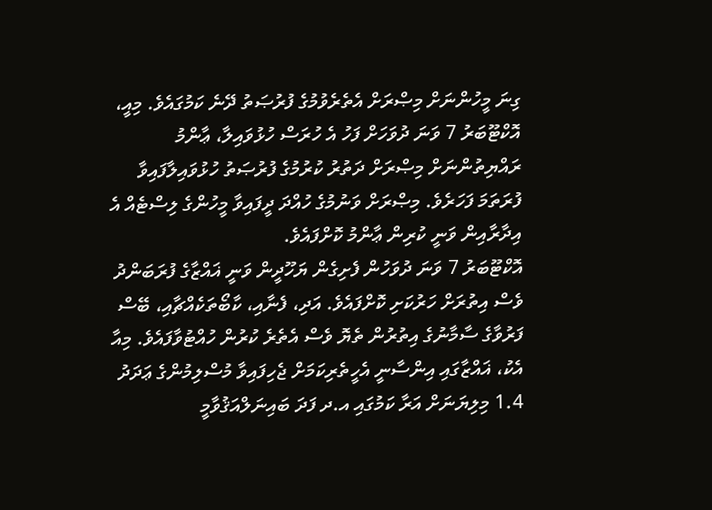ގިނަ މީހުންނަށް މިޞްރަށް އެތެރެވުމުގެ ފުރުޞަތު ދޭނެ ކަމުގައެވެ. މިއީ، އޮކްޓޫބަރު 7 ވަނަ ދުވަހަށް ފަހު އެ ހުރަސް ހުޅުވައިލާ، ޢާންމު ރައްޔިތުންނަށް މިޞްރަށް ދަތުރު ކުރުމުގެ ފުރުޞަތު ހުޅުވައިލާފައިވާ ފުރަތަމަ ފަހަރެވެ. މިޞްރަށް ވަނުމުގެ ހުއްދަ ދީފައިވާ މީހުންގެ ލިސްޓެއް އެ އިދާރާއިން ވަނީ ކުރިން ޢާންމު ކޮށްފައެވެ.
އޮކްޓޫބަރު 7 ވަނަ ދުވަހުން ފެށިގެން ޔަހޫދީން ވަނީ ޣައްޒާގެ ފުރަބަންދު ވެސް އިތުރަށް ހަރުކަށި ކޮށްފައެވެ. އަދި، ފެނާއި، ކާބޯތަކެއްޗާއި، ބޭސް ފަރުވާގެ ސާމާނުގެ އިތުރުން ތެޔޮ ވެސް އެތެރެ ކުރުން ހުއްޓުވާފައެވެ. މިއާ އެކު، ޣައްޒާގައި އިންސާނީ އެހީތެރިކަމަށް ޖެހިފައިވާ މުސްލިމުންގެ ޢަދަދު 1.4 މިލިޔަނަށް އަރާ ކަމުގައި އ.ދ ފަދަ ބައިނަލްއަޤުވާމީ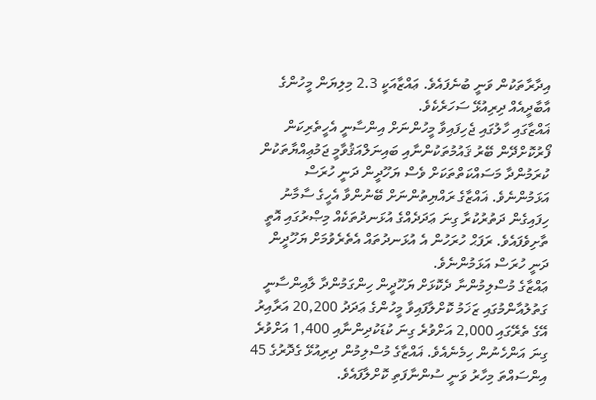އިދާރާތަކުން ވަނީ ބުނެފައެވެ. ޢައްޒާއަކީ 2.3 މިލިޔަން މީހުންގެ އާބާދީއެއް ދިރިއުޅޭ ސަހަރެކެވެ.
ޣައްޒާގައި ހާލުގައި ޖެހިފައިވާ މީހުންނަށް އިންސާނީ އެހީތެރިކަން ފޯރުކޮށްދޭން ބޭރު ޤައުމުތަކުންނާއި ބައިނަލްއަޤުވާމީ ޖަމުޢިއްޔާތަކުން ކުރަމުންދާ މަސައްކަތްތަކަށް ވެސް ޔަހޫދީން ދަނީ ހުރަސް އަޅަމުންނެވެ. ޣައްޒާގެ ރައްޔިތުންނަށް ބޭނުންވާ އެހީގެ ސާމާނު ހިފައިގެން ދަތުރުކުރާ ގިނަ ޢަދަދެއްގެ އުޅަނދުތަކެއް މިޞްރުގައި އޮތީ ތާށިވެފައެވެ. ރަފަޙް ހުރަހުން އެ އުޅަނދުތައް އެތެރެވުމަށް ޔަހޫދީން ދަނީ ހުރަސް އަޅަމުންނެވެ.
ޢައްޒާގެ މުސްލިމުންނާ ދެކޮޅަށް ޔަހޫދީން ހިންގަމުންދާ ލާއިންސާނީ ގަތުލުއާންމުގައި ޒަޚަމު ކޮށްލާފައިވާ މީހުންގެ ޢަދަދު 20,200 އަރާއިރު އޭގެ ތެރޭގައި 2,000 އަށްވުރެ ގިނަ ކުޑަކުދިންނާއި 1,400 އަށްވުރެ ގިނަ އަންހެނުން ހިމެނެއެވެ. ޣައްޒާގެ މުސްލިމުން ދިރިއުޅޭ ގެދޮރުގެ 45 އިންސައްތަ މިހާރު ވަނީ ސުންނާފަތި ކޮށްލާފައެވެ.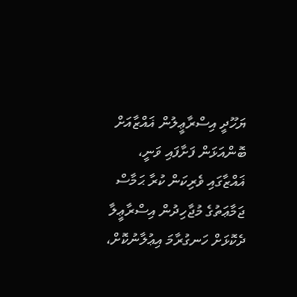ޔަހޫދީ އިސްރާޢީލުން ޣައްޒާއަށް ބޮންއަޅަން ފަށާފައި ވަނީ، ޣައްޒާގައި ވެރިކަން ކުރާ ޙަމާސް ޖަމާޢަތުގެ މުޖާހިދުން އިސްރާޢީލާ ދެކޮޅަށް ހަނގުރާމަ އިޢުލާނުކޮށް،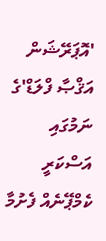'އޮޕަރޭޝަން އަޤްޞާ ފްލަޑް'ގެ ނަމުގައި އަސްކަރީ ކެމްޕޭނެއް ފެށުމާ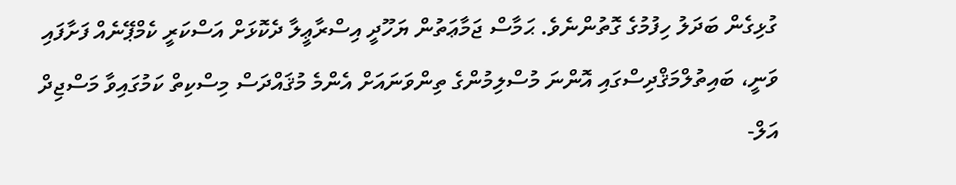ގުޅިގެން ބަދަލު ހިފުމުގެ ގޮތުންނެވެ. ޙަމާސް ޖަމާޢަތުން ޔަހޫދީ އިސްރާޢީލާ ދެކޮޅަށް އަސްކަރީ ކެމްޕޭނެއް ފަށާފައި ވަނީ، ބައިތުލްމަޤްދިސްގައި އޮންނަ މުސްލިމުންގެ ތިންވަނައަށް އެންމެ މުޤައްދަސް މިސްކިތް ކަމުގައިވާ މަސްޖިދް އަލް-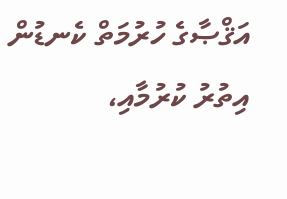އަޤްޞާގެ ހުރުމަތް ކެނޑުން އިތުރު ކުރުމާއި،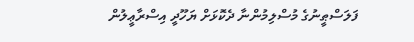ފަލަސްޠީނުގެ މުސްލިމުންނާ ދެކޮޅަށް ޔަހޫދީ އިސްރާޢީލުން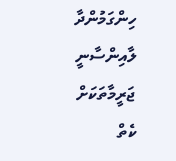ހިންގަމުންދާ ލާއިންސާނީ ޖަރީމާތަކަށް ކެތް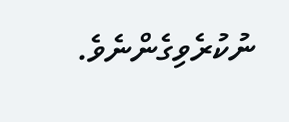ނުކުރެވިގެންނެވެ.